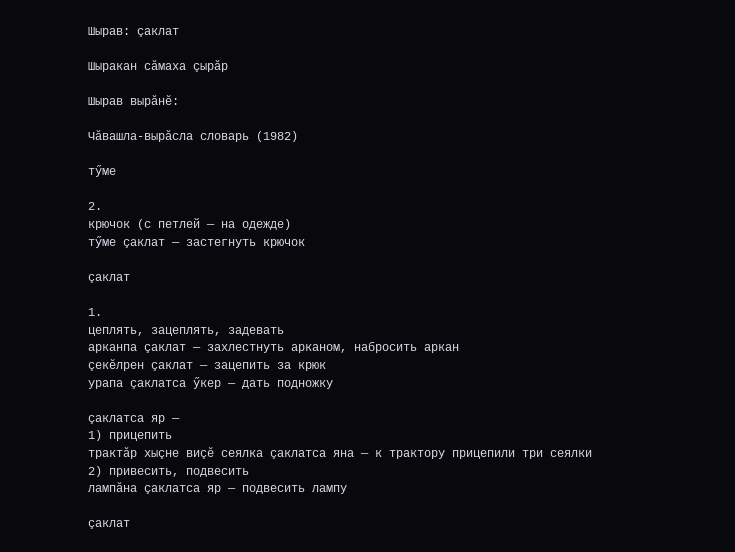Шырав: çаклат

Шыракан сăмаха çырăр

Шырав вырăнĕ:

Чăвашла-вырăсла словарь (1982)

тӳме

2.
крючок (с петлей — на одежде)
тӳме çаклат — застегнуть крючок

çаклат

1.
цеплять, зацеплять, задевать
арканпа çаклат — захлестнуть арканом, набросить аркан
çекĕлрен çаклат — зацепить за крюк
урапа çаклатса ӳкер — дать подножку

çаклатса яр —
1) прицепить
трактăр хыçне виçĕ сеялка çаклатса яна — к трактору прицепили три сеялки
2) привесить, подвесить
лампăна çаклатса яр — подвесить лампу

çаклат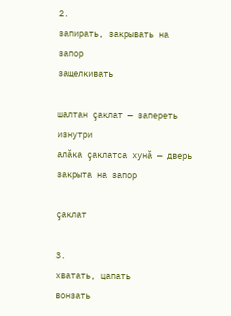2.
запирать, закрывать на запор
защелкивать

шалтан çаклат — запереть изнутри
алăка çаклатса хунă — дверь закрыта на запор

çаклат

3.
хватать, цапать
вонзать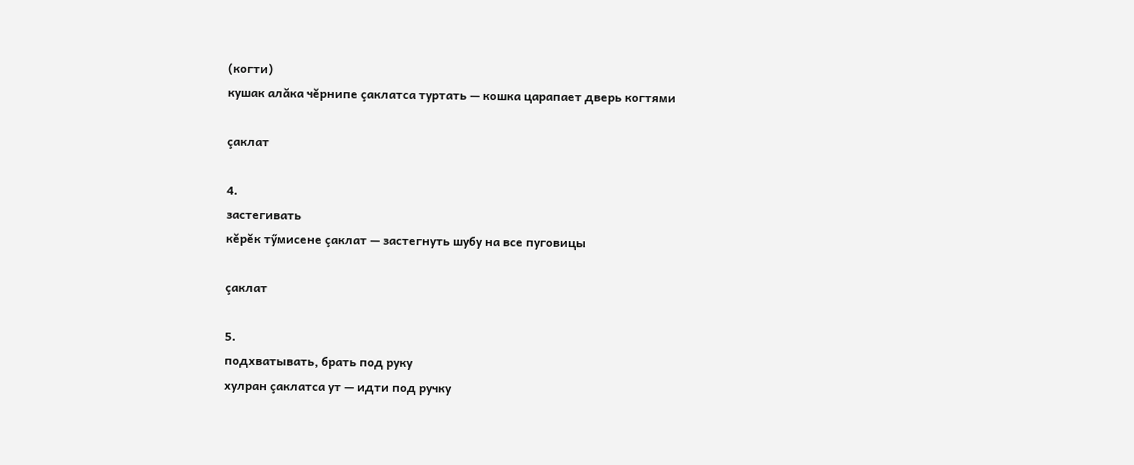(когти)
кушак алăка чĕрнипе çаклатса туртать — кошка царапает дверь когтями

çаклат

4.
застегивать
кĕрĕк тӳмисене çаклат — застегнуть шубу на все пуговицы

çаклат

5.
подхватывать, брать под руку
хулран çаклатса ут — идти под ручку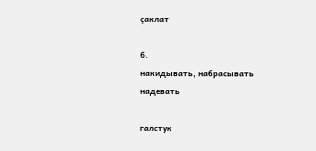çаклат

6.
накидывать, набрасывать
надевать

галстук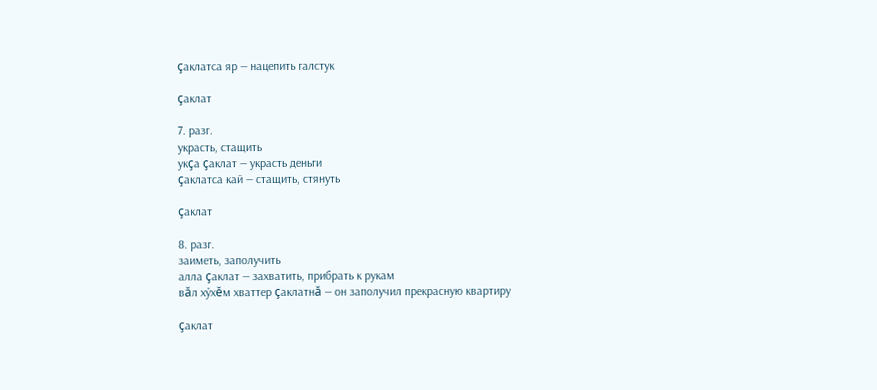çаклатса яр — нацепить галстук

çаклат

7. разг.
украсть, стащить
укçа çаклат — украсть деньги
çаклатса кай — стащить, стянуть

çаклат

8. разг.
заиметь, заполучить
алла çаклат — захватить, прибрать к рукам
вăл хӳхĕм хваттер çаклатнă — он заполучил прекрасную квартиру

çаклат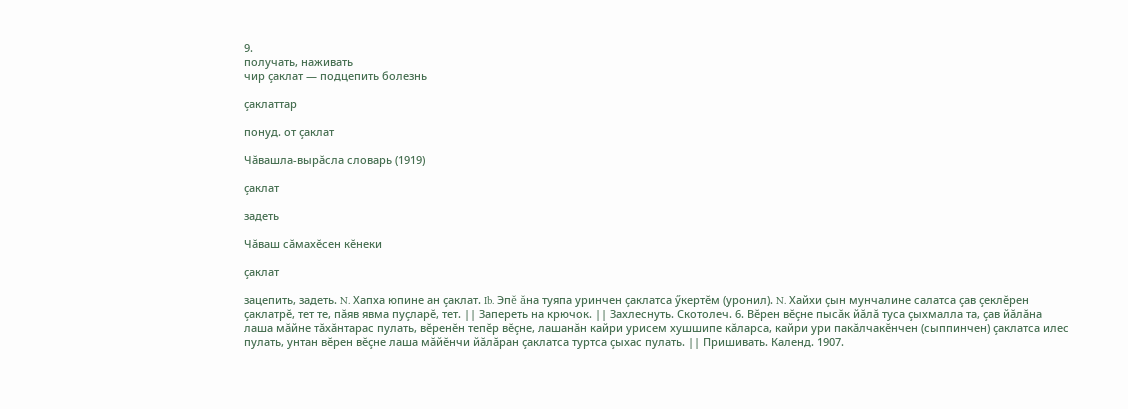9.
получать, наживать
чир çаклат — подцепить болезнь

çаклаттар

понуд. от çаклат

Чăвашла-вырăсла словарь (1919)

çаклат

задеть

Чăваш сăмахĕсен кĕнеки

çаклат

зацепить, задеть. N. Хапха юпине ан çаклат. Ib. Эпĕ ăна туяпа уринчен çаклатса ӳкертĕм (уронил). N. Хайхи çын мунчалине салатса çав çеклĕрен çаклатрĕ, тет те, пăяв явма пуçларĕ, тет. || Запереть на крючок. || Захлеснуть. Скотолеч. 6. Вĕрен вĕçне пысăк йăлă туса çыхмалла та, çав йăлăна лаша мăйне тăхăнтарас пулать, вĕренĕн тепĕр вĕçне, лашанăн кайри урисем хушшипе кăларса, кайри ури пакăлчакĕнчен (сыппинчен) çаклатса илес пулать, унтан вĕрен вĕçне лаша мăйĕнчи йăлăран çаклатса туртса çыхас пулать. || Пришивать. Календ. 1907.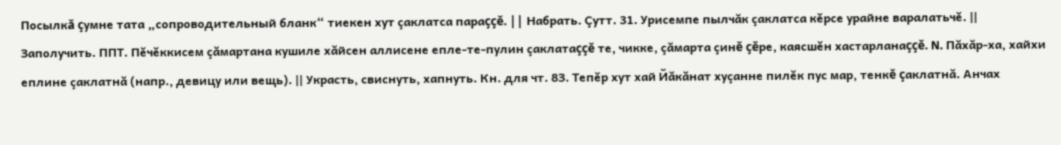Посылкă çумне тата „сопроводительный бланк“ тиекен хут çаклатса параççĕ. || Набрать. Çутт. 31. Урисемпе пылчăк çаклатса кĕрсе урайне варалатьчĕ. || Заполучить. ППТ. Пĕчĕккисем çăмартана кушиле хăйсен аллисене епле-те-пулин çаклатаççĕ те, чикке, çăмарта çинĕ çĕре, каясшĕн хастарланаççĕ. N. Пăхăр-ха, хайхи еплине çаклатнă (напр., девицу или вещь). || Украсть, свиснуть, хапнуть. Кн. для чт. 8З. Тепĕр хут хай Йăкăнат хуçанне пилĕк пус мар, тенкĕ çаклатнă. Анчах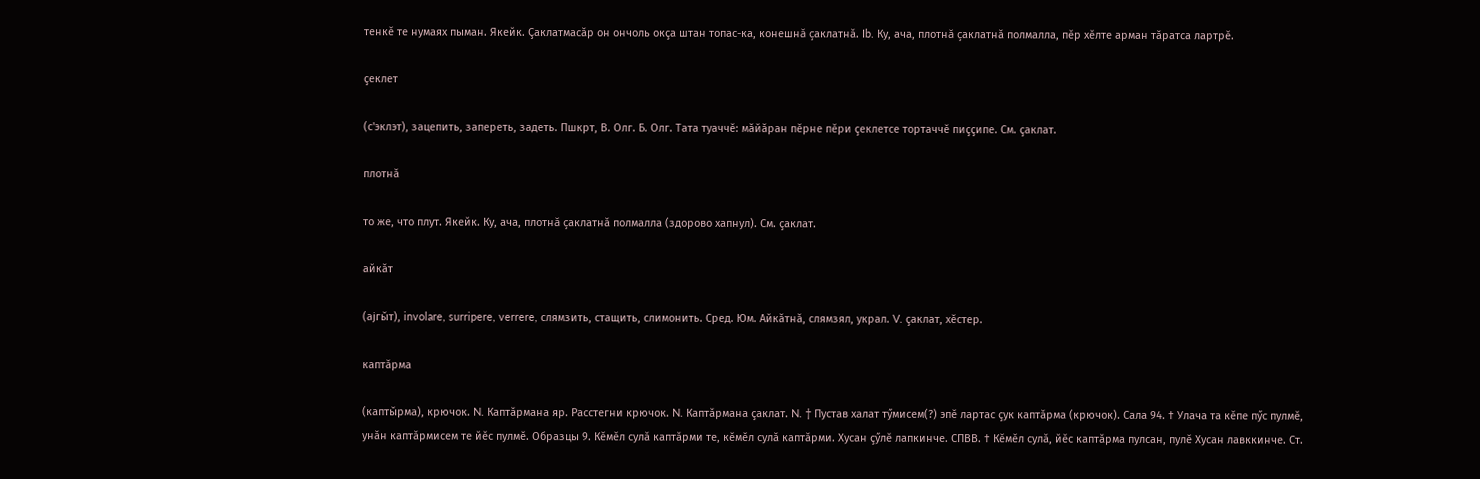тенкĕ те нумаях пыман. Якейк. Çаклатмасăр он ончоль окçа штан топас-ка, конешнă çаклатнă. Ib. Ку, ача, плотнă çаклатнă полмалла, пĕр хĕлте арман тăратса лартрĕ.

çеклет

(с'эклэт), зацепить, запереть, задеть. Пшкрт, В. Олг. Б. Олг. Тата туаччĕ: мăйăран пĕрне пĕри çеклетсе тортаччĕ пиççипе. См. çаклат.

плотнă

то же, что плут. Якейк. Ку, ача, плотнă çаклатнă полмалла (здорово хапнул). См. çаклат.

айкăт

(аjгы̆т), involare, surripere, verrere, слямзить, стащить, слимонить. Сред. Юм. Айкăтнă, слямзял, украл. V. çаклат, хĕстер.

каптăрма

(капты̆рма), крючок. N. Каптăрмана яр. Расстегни крючок. N. Каптăрмана çаклат. N. † Пустав халат тӳмисем(?) эпĕ лартас çук каптăрма (крючок). Сала 94. † Улача та кĕпе пӳс пулмĕ, унăн каптăрмисем те йĕс пулмĕ. Образцы 9. Кĕмĕл сулă каптăрми те, кĕмĕл сулă каптăрми. Хусан çӳлĕ лапкинче. СПВВ. † Кĕмĕл сулă, йĕс каптăрма пулсан, пулĕ Хусан лавккинче. Ст.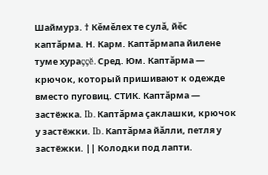Шаймурз. † Кĕмĕлех те сулă, йĕс каптăрма. Н. Карм. Каптăрмапа йилене туме хураççĕ. Сред. Юм. Каптăрма — крючок, который пришивают к одежде вместо пуговиц. СТИК. Каптăрма — застёжка. Ib. Каптăрма çаклашки, крючок у застёжки. Ib. Каптăрма йăлли, петля у застёжки. || Колодки под лапти.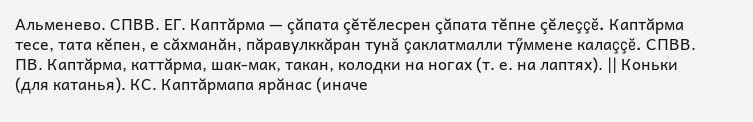Альменево. СПВВ. ЕГ. Каптăрма — çăпата çĕтĕлесрен çăпата тĕпне çĕлеççĕ. Каптăрма тесе, тата кĕпен, е сăхманăн, пăравулккăран тунă çаклатмалли тӳммене калаççĕ. СПВВ. ПВ. Каптăрма, каттăрма, шак-мак, такан, колодки на ногах (т. е. на лаптях). || Коньки (для катанья). КС. Каптăрмапа ярăнас (иначе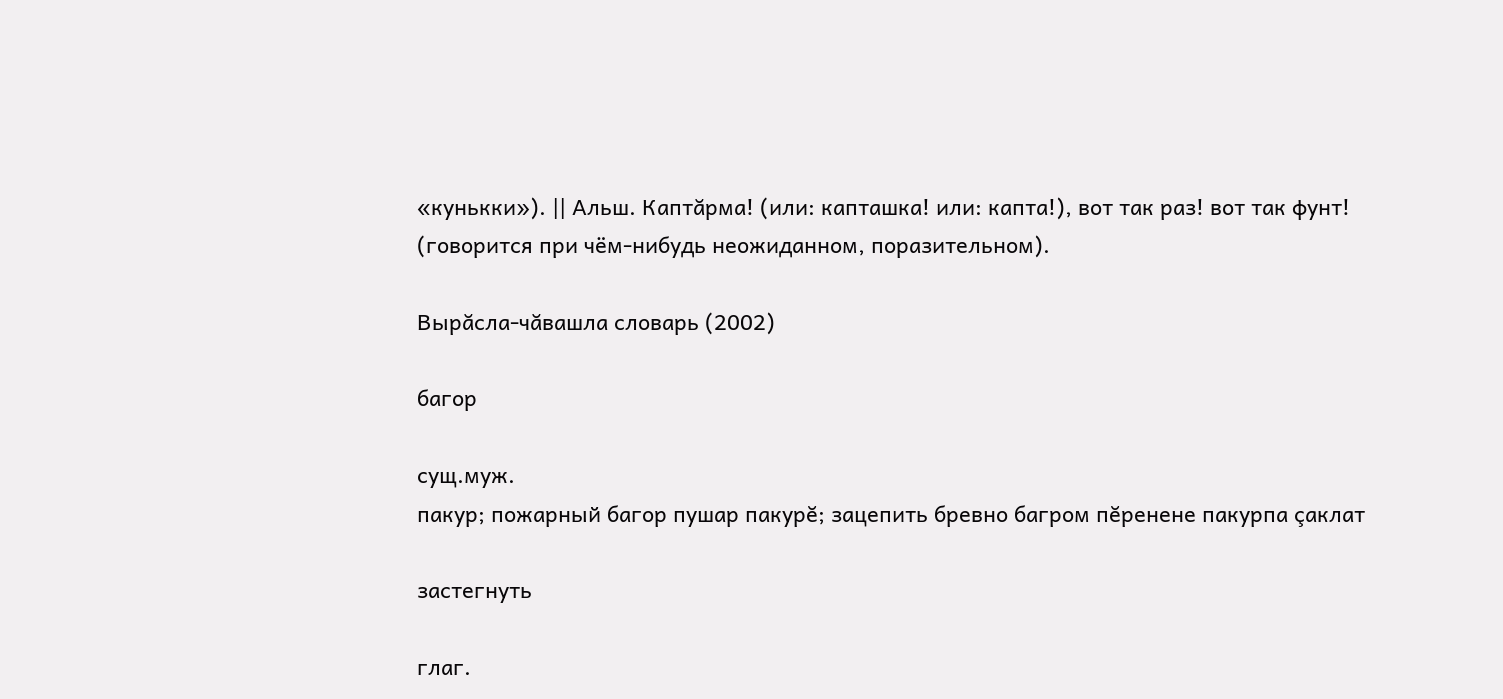«кунькки»). || Альш. Каптăрма! (или: капташка! или: капта!), вот так раз! вот так фунт! (говорится при чём-нибудь неожиданном, поразительном).

Вырăсла-чăвашла словарь (2002)

багор

сущ.муж.
пакур; пожарный багор пушар пакурĕ; зацепить бревно багром пĕренене пакурпа çаклат

застегнуть

глаг.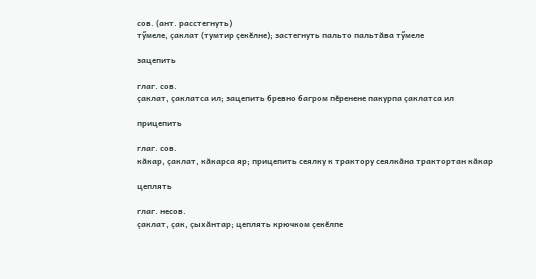сов. (ант. расстегнуть)
тӳмеле, çаклат (тумтир çекĕлне); застегнуть пальто пальтăва тӳмеле

зацепить

глаг. сов.
çаклат, çаклатса ил; зацепить бревно багром пĕренене пакурпа çаклатса ил

прицепить

глаг. сов.
кăкар, çаклат, кăкарса яр; прицепить сеялку к трактору сеялкăна трактортан кăкар

цеплять

глаг. несов.
çаклат, çак, çыхăнтар; цеплять крючком çекĕлпе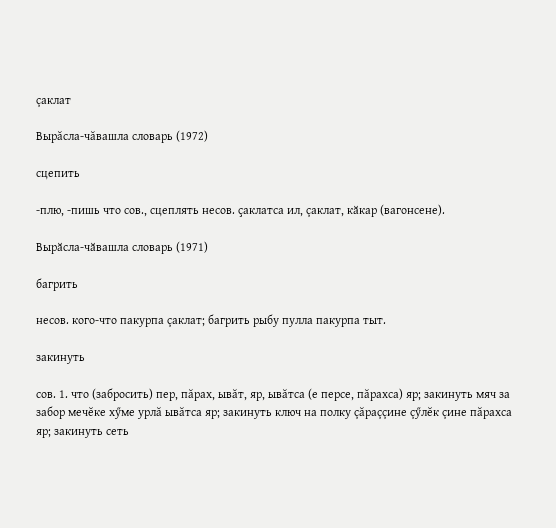çаклат

Вырăсла-чăвашла словарь (1972)

сцепить

-плю, -пишь что сов., сцеплять несов. ҫаклатса ил, çаклат, кӑкар (вагонсене).

Вырӑсла-чӑвашла словарь (1971)

багрить

несов. кого-что пакурпа çаклат; багрить рыбу пулла пакурпа тыт.

закинуть

сов. 1. что (забросить) пер, пăрах, ывăт, яр, ывăтса (е персе, пăрахса) яр; закинуть мяч за забор мечĕке хӳме урлă ывăтса яр; закинуть ключ на полку çăраççине çӳлĕк çине пăрахса яр; закинуть сеть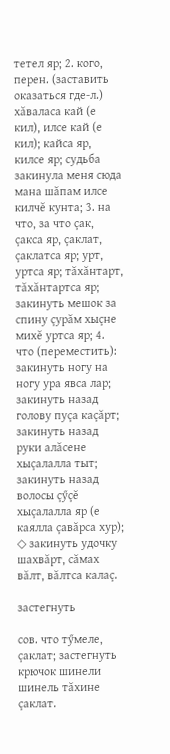тетел яр; 2. кого, перен. (заставить оказаться где-л.) хăваласа кай (е кил), илсе кай (е кил); кайса яр, килсе яр; судьба закинула меня сюда мана шăпам илсе килчĕ кунта; 3. на что, за что çак, çакса яр, çаклат, çаклатса яр; урт, уртса яр; тăхăнтарт, тăхăнтартса яр; закинуть мешок за спину çурăм хыçне михĕ уртса яр; 4. что (переместить): закинуть ногу на ногу ура явса лар; закинуть назад голову пуçа каçăрт; закинуть назад руки алăсене хыçалалла тыт; закинуть назад волосы çӳçĕ хыçалалла яр (е каялла çавăрса хур); ◇ закинуть удочку шахвăрт, сăмах вăлт, вăлтса калаç.

застегнуть

сов. что тӳмеле, çаклат; застегнуть крючок шинели шинель тăхине çаклат.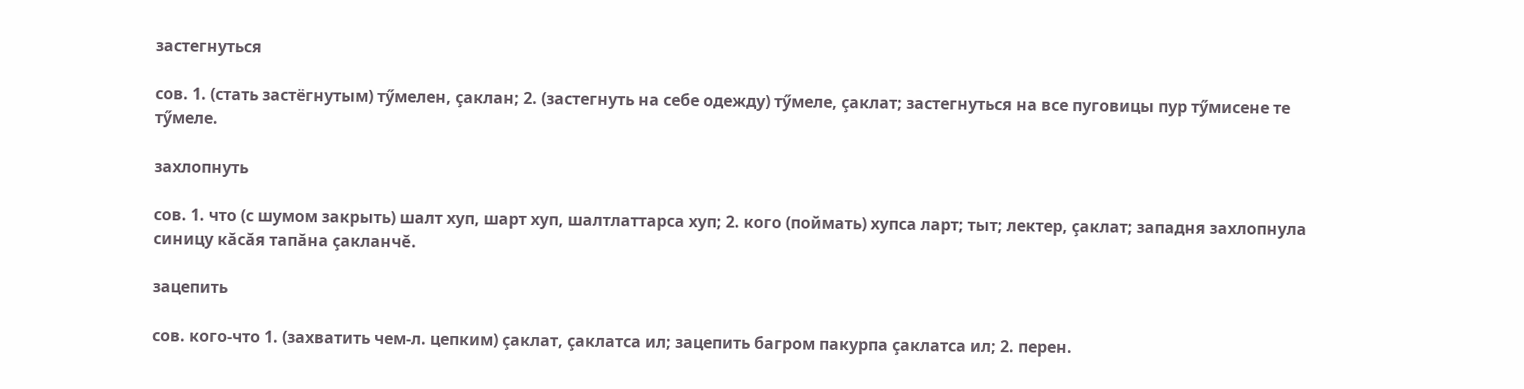застегнуться

сов. 1. (стать застёгнутым) тӳмелен, çаклан; 2. (застегнуть на себе одежду) тӳмеле, çаклат; застегнуться на все пуговицы пур тӳмисене те тӳмеле.

захлопнуть

сов. 1. что (с шумом закрыть) шалт хуп, шарт хуп, шалтлаттарса хуп; 2. кого (поймать) хупса ларт; тыт; лектер, çаклат; западня захлопнула синицу кăсăя тапăна çакланчĕ.

зацепить

сов. кого-что 1. (захватить чем-л. цепким) çаклат, çаклатса ил; зацепить багром пакурпа çаклатса ил; 2. перен.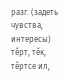разг. (задеть чувства, интересы) тĕрт, тĕк, тĕртсе ил,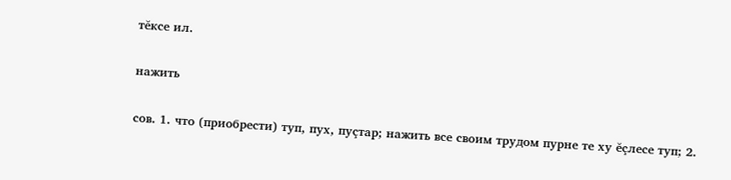тĕксе ил.

нажить

сов. 1. что (приобрести) туп, пух, пуçтар; нажить все своим трудом пурне те ху ĕçлесе туп; 2.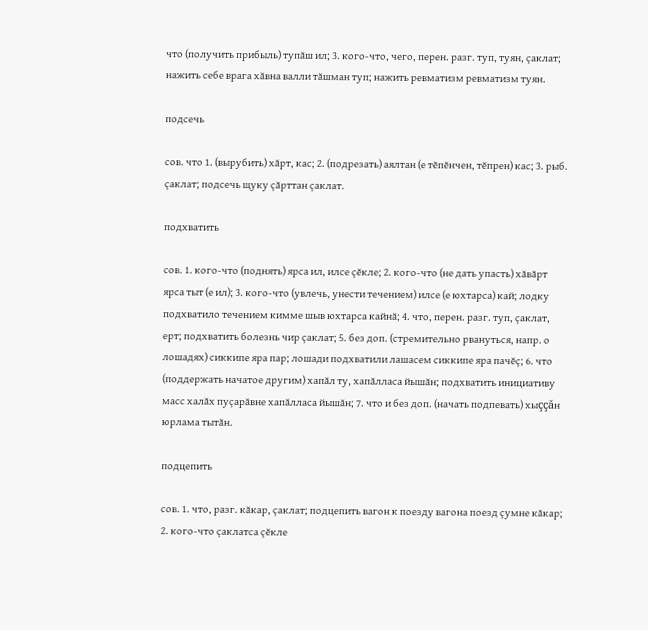что (получить прибыль) тупăш ил; 3. кого-что, чего, перен. разг. туп, туян, çаклат; нажить себе врага хăвна валли тăшман туп; нажить ревматизм ревматизм туян.

подсечь

сов. что 1. (вырубить) хăрт, кас; 2. (подрезать) аялтан (е тĕпĕнчен, тĕпрен) кас; 3. рыб. çаклат; подсечь щуку çăрттан çаклат.

подхватить

сов. 1. кого-что (поднять) ярса ил, илсе çĕкле; 2. кого-что (не дать упасть) хăвăрт ярса тыт (е ил); 3. кого-что (увлечь, унести течением) илсе (е юхтарса) кай; лодку подхватило течением кимме шыв юхтарса кайнă; 4. что, перен. разг. туп, çаклат, ерт; подхватить болезнь чир çаклат; 5. без доп. (стремительно рвануться, напр. о лошадях) сиккипе яра пар; лошади подхватили лашасем сиккипе яра пачĕç; 6. что (поддержать начатое другим) хапăл ту, хапăлласа йышăн; подхватить инициативу масс халăх пуçарăвне хапăлласа йышăн; 7. что и без доп. (начать подпевать) хыççăн юрлама тытăн.

подцепить

сов. 1. что, разг. кăкар, çаклат; подцепить вагон к поезду вагона поезд çумне кăкар; 2. кого-что çаклатса çĕкле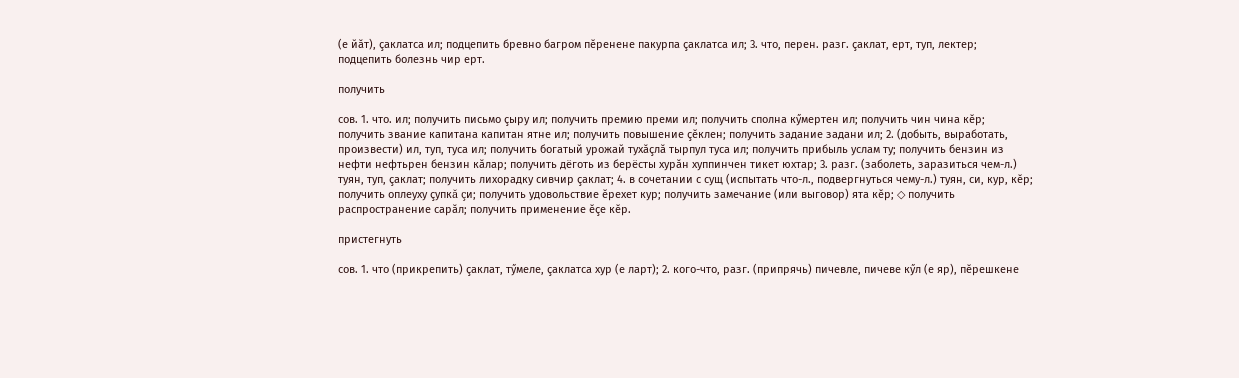(е йăт), çаклатса ил; подцепить бревно багром пĕренене пакурпа çаклатса ил; 3. что, перен. разг. çаклат, ерт, туп, лектер; подцепить болезнь чир ерт.

получить

сов. 1. что. ил; получить письмо çыру ил; получить премию преми ил; получить сполна кӳмертен ил; получить чин чина кĕр; получить звание капитана капитан ятне ил; получить повышение çĕклен; получить задание задани ил; 2. (добыть, выработать, произвести) ил, туп, туса ил; получить богатый урожай тухăçлă тырпул туса ил; получить прибыль услам ту; получить бензин из нефти нефтьрен бензин кăлар; получить дёготь из берёсты хурăн хуппинчен тикет юхтар; 3. разг. (заболеть, заразиться чем-л.) туян, туп, çаклат; получить лихорадку сивчир çаклат; 4. в сочетании с сущ (испытать что-л., подвергнуться чему-л.) туян, си, кур, кĕр; получить оплеуху çупкă çи; получить удовольствие ĕрехет кур; получить замечание (или выговор) ята кĕр; ◇ получить распространение сарăл; получить применение ĕçе кĕр.

пристегнуть

сов. 1. что (прикрепить) çаклат, тӳмеле, çаклатса хур (е ларт); 2. кого-что, разг. (припрячь) пичевле, пичеве кӳл (е яр), пĕрешкене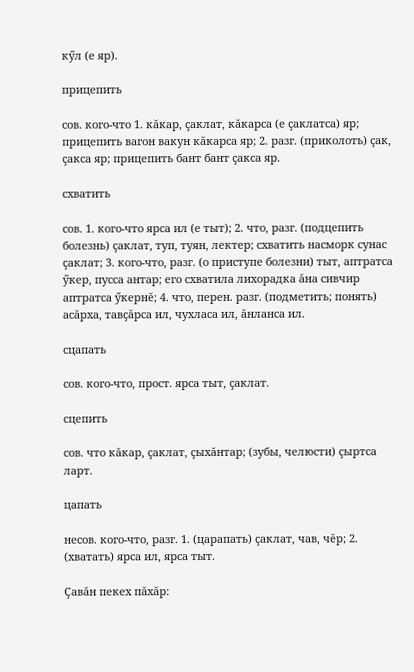кӳл (е яр).

прицепить

сов. кого-что 1. кăкар, çаклат, кăкарса (е çаклатса) яр; прицепить вагон вакун кăкарса яр; 2. разг. (приколоть) çак, çакса яр; прицепить бант бант çакса яр.

схватить

сов. 1. кого-что ярса ил (е тыт); 2. что, разг. (подцепить болезнь) çаклат, туп, туян, лектер; схватить насморк сунас çаклат; 3. кого-что, разг. (о приступе болезни) тыт, аптратса ӳкер, пусса антар; его схватила лихорадка ăна сивчир аптратса ӳкернĕ; 4. что, перен. разг. (подметить; понять) асăрха, тавçăрса ил, чухласа ил, ăнланса ил.

сцапать

сов. кого-что, прост. ярса тыт, çаклат.

сцепить

сов. что кăкар, çаклат, çыхăнтар; (зубы, челюсти) çыртса ларт.

цапать

несов. кого-что, разг. 1. (царапать) çаклат, чав, чĕр; 2. (хватать) ярса ил, ярса тыт.

Çавăн пекех пăхăр: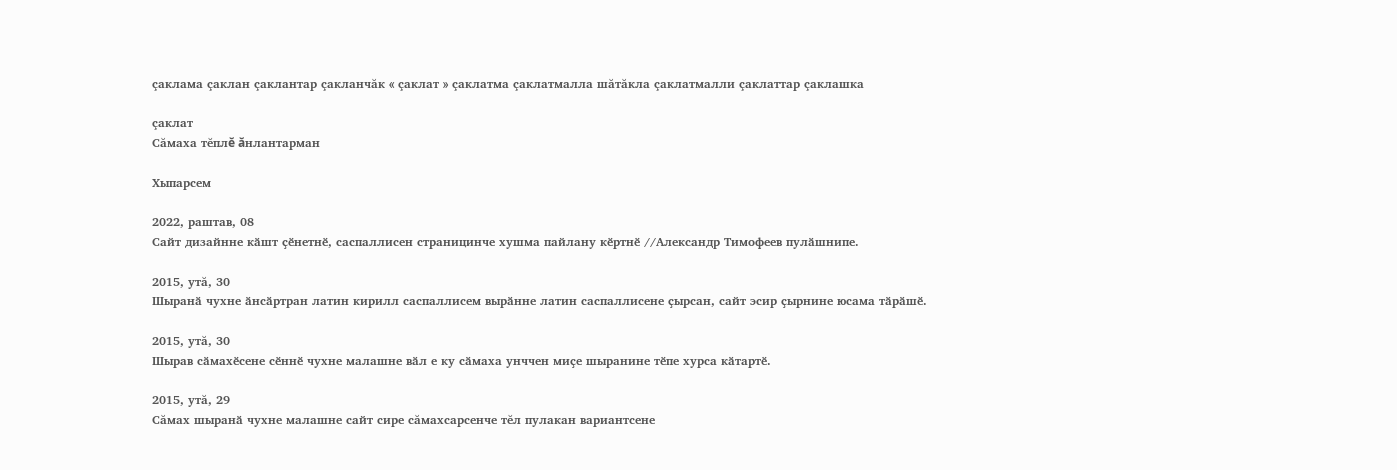çаклама çаклан çаклантар çакланчăк « çаклат » çаклатма çаклатмалла шăтăкла çаклатмалли çаклаттар çаклашка

çаклат
Сăмаха тĕплĕ ăнлантарман

Хыпарсем

2022, раштав, 08
Сайт дизайнне кӑшт ҫӗнетнӗ, саспаллисен страницинче хушма пайлану кӗртнӗ //Александр Тимофеев пулӑшнипе.

2015, утă, 30
Шыранӑ чухне ӑнсӑртран латин кирилл саспаллисем вырӑнне латин саспаллисене ҫырсан, сайт эсир ҫырнине юсама тӑрӑшӗ.

2015, утă, 30
Шырав сӑмахӗсене сӗннӗ чухне малашне вӑл е ку сӑмаха унччен миҫе шыранине тӗпе хурса кӑтартӗ.

2015, утă, 29
Сăмах шыранӑ чухне малашне сайт сире сăмахсарсенче тĕл пулакан вариантсене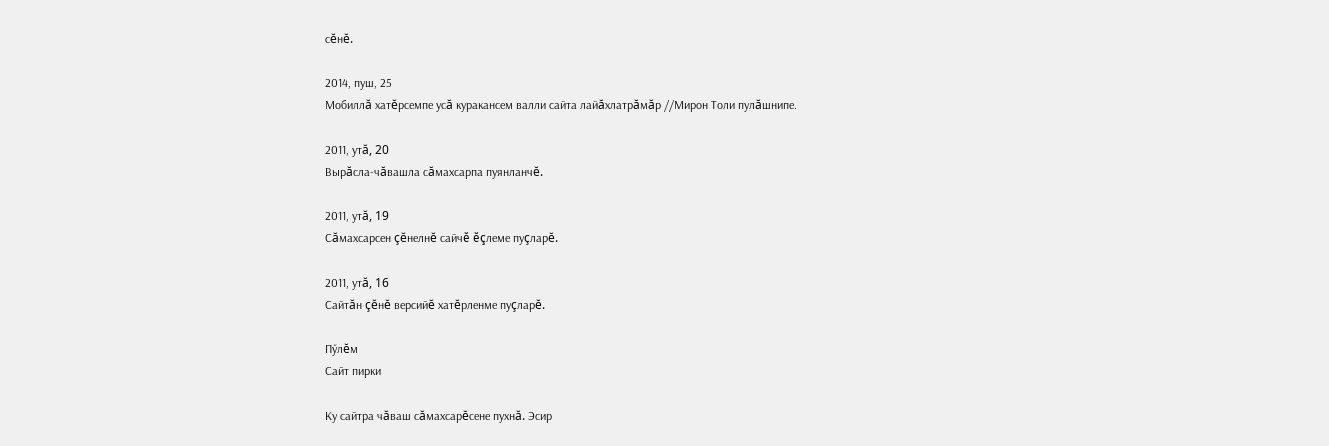сĕнĕ.

2014, пуш, 25
Мобиллă хатĕрсемпе усă куракансем валли сайта лайăхлатрăмăр //Мирон Толи пулăшнипе.

2011, утă, 20
Вырăсла-чăвашла сăмахсарпа пуянланчĕ.

2011, утă, 19
Сăмахсарсен çĕнелнĕ сайчĕ ĕçлеме пуçларĕ.

2011, утă, 16
Сайтăн çĕнĕ версийĕ хатĕрленме пуçларĕ.

Пӳлĕм
Сайт пирки

Ку сайтра чăваш сăмахсарĕсене пухнă. Эсир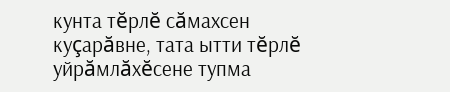кунта тĕрлĕ сăмахсен куçарăвне, тата ытти тĕрлĕ уйрăмлăхĕсене тупма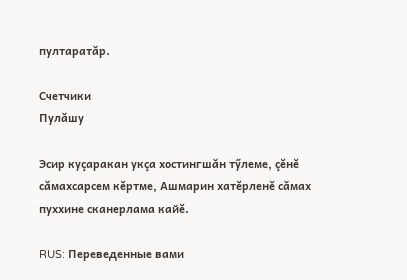пултаратăр.

Счетчики
Пулăшу

Эсир куçаракан укçа хостингшăн тӳлеме, çĕнĕ сăмахсарсем кĕртме, Ашмарин хатĕрленĕ сăмах пуххине сканерлама кайĕ.

RUS: Переведенные вами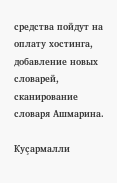средства пойдут на оплату хостинга, добавление новых словарей, сканирование словаря Ашмарина.

Куçармалли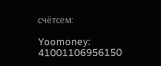счётсем:

Yoomoney: 41001106956150